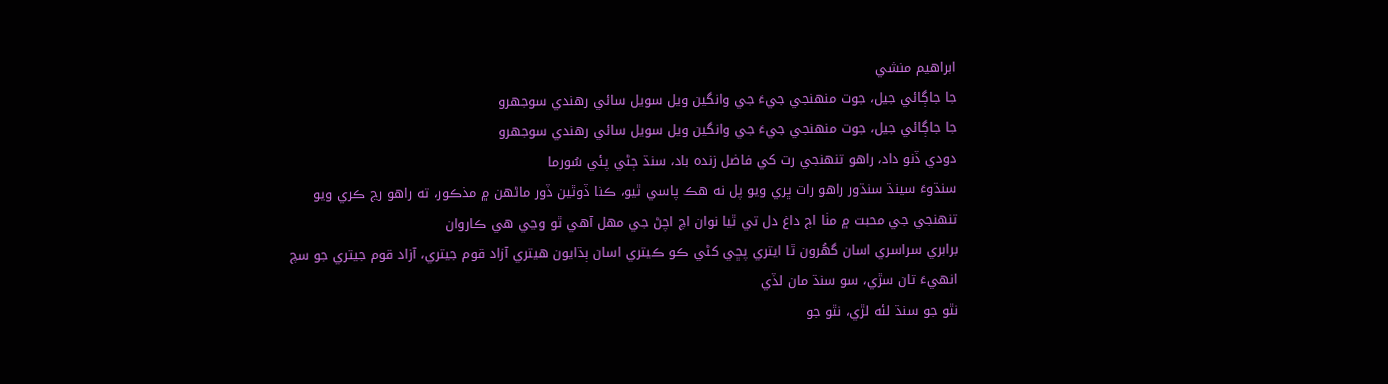ابراھيم منشي
جا جاڳائي جيل، جوت منھنجي جيءَ جي وانگين ويل سويل سائي رھندي سوجھرو
جا جاڳائي جيل، جوت منھنجي جيءَ جي وانگين ويل سويل سائي رھندي سوجھرو
دودي ڏنو داد، راھو تنھنجي رت کي فاضل زنده باد، سنڌ ڄڻي پئي سُورما
سنڌوءَ سينڌ سنڌور راھو رات ڀري ويو پل نه ھڪ پاسي ٿيو، ڪنا ڏوٿين ڏور ماڻھن ۾ مذڪور، ته راھو رڃ ڪري ويو
تنھنجي جي محبت ۾ مٺا اڄ داغ دل تي ٿيا نوان اچ اچڻ جي مھل آھي ٿو وڃي ھي ڪاروان
برابري سراسري اسان گھُرون ٿا ايتري پڇي کڻي ڪو ڪيتري اسان ٻڌايون ھيتري آزاد قوم جيتري، آزاد قوم جيتري جو سچ انھيءَ تان سڙي، سو سنڌ مان لڏي
نٿو جو سنڌ لئه لڙي، نٿو جو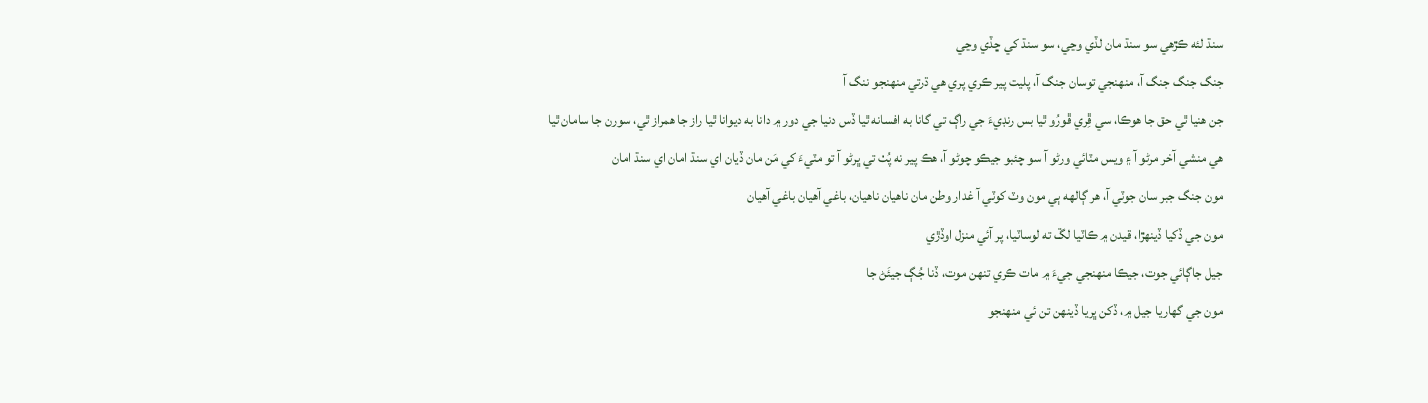سنڌ لئه ڪڙھي سو سنڌ مان لڏي وڃي، سو سنڌ کي ڇڏي وڃي
جنگ جنگ جنگ آ، منھنجي توسان جنگ آ، پليت پير ڪري پري ھي ڌرتي منھنجو ننگ آ
جن ھنيا ٿي حق جا ھوڪا، سي ڦِري ڦورُو ٿيا بس رنڊيءَ جي راڳ تي گانا به افسانه ٿيا ڏس دنيا جي دور ۾ دانا به ديوانا ٿيا راز جا ھمراز ٿي، سورن جا سامان ٿيا
ھي منشي آخر مرڻو آ ۽ ويس مٽائي ورڻو آ سو چئبو جيڪو چوڻو آ، ھڪ پير نه پُٺ تي ڀرڻو آ تو مٽيءَ کي مَن مان ڏيان اي سنڌ امان اي سنڌ امان
مون جنگ جبر سان جوٽي آ، ھر ڳالھه ٻي مون وٽ کوٽي آ غدار وطن مان ناھيان ناھيان، باغي آھيان باغي آھيان
مون جي ڏکيا ڏينھڙا، قيدن ۾ ڪاٽيا لڱ ته لوساٽيا، پر آئي منزل اوڏڙي
جيل جاڳائي جوت، جيڪا منھنجي جيءَ ۾ مات ڪري تنھن موت، ڏنا جُڳ جيئَڻ جا
مون جي گھاريا جيل ۾، ڏکن ڀريا ڏينھن تن ئي منھنجو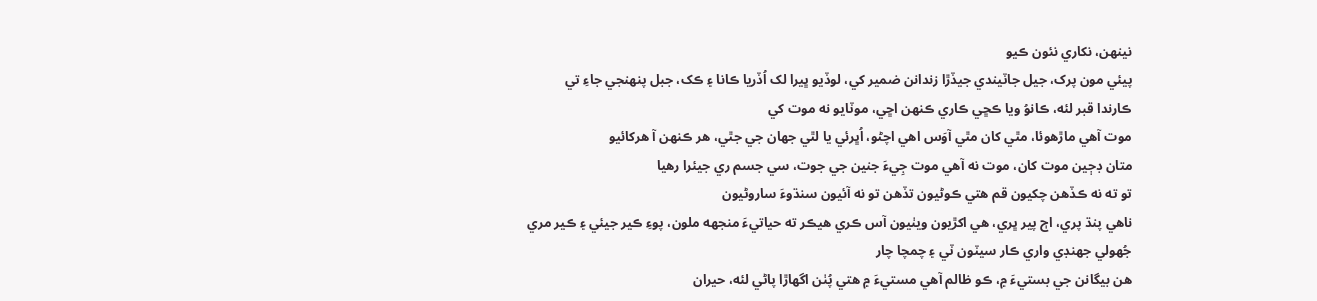نينھن، نکاري نئون ڪيو
پيئي مون پرک، جيل جاٽيندي جيڏڙا زندانن ضمير کي، لوڏيو ڀيرا لک اُڏريا ڪانا ۽ ڪک، جبل پنھنجي جاءِ تي
ڪارندا قبر لئه، ڪانوُ ويا ڪڇي ڪاري ڪنھن اڇي، موٽايو نه موت کي
موت آھي ماڙھوئا، مٿي کان مٿي آوَس اھي اچڻو، اُڀرئي يا لٿي جھان جي جٿي، ھر ڪنھن آ ھرکائيو
متان ڊڄين موت کان، موت نه آھي موت جِيءَ جنين جي جوت، سي جسم ري جيئرا رھيا
تو ته نه ڪڏھن چکيون قم ھتي ڪوڻيون تڏھن تو نه آئيون سنڌوءَ ساروڻيون
ناھي پنڌ پري، اڄ پير ڀري، ھي اکڙيون ويٺيون آس ڪري ھيڪر ته حياتيءَ منجھه ملون، پوءِ ڪير جيئي ۽ ڪير مري
جُھولي جھنڊي واري ڪار سيٽون ٽي ۽ چمچا چار
ھن بيگانن جي بستيءَ ۾، ڪو ظالم آھي مستيءَ ۾ ھتي پُٺن اگھاڙا پاڻي لئه، حيران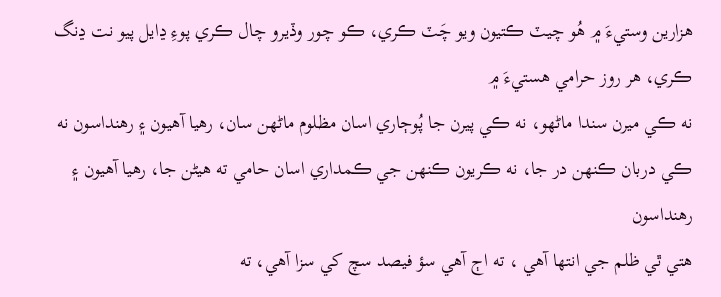ھزارين وستيءَ ۾ ھُو چيٽ ڪتيون ويو چَٽ ڪري، ڪو چور وڏيرو چال ڪري پوءِ ڍايل پيو نت ڍنگ ڪري، ھر روز حرامي ھستيءَ ۾
نه ڪي ميرن سندا ماڻھو، نه ڪي پيرن جا پُوڄاري اسان مظلوم ماڻھن سان، رھيا آھيون ۽ رھنداسون نه ڪي دربان ڪنھن در جا، نه ڪريون ڪنھن جي ڪمداري اسان حامي ته ھيڻن جا، رھيا آھيون ۽ رھنداسون
ھتي ٿي ظلم جي انتھا آھي ، ته اڄ آھي سؤ فيصد سچ کي سزا آھي، ته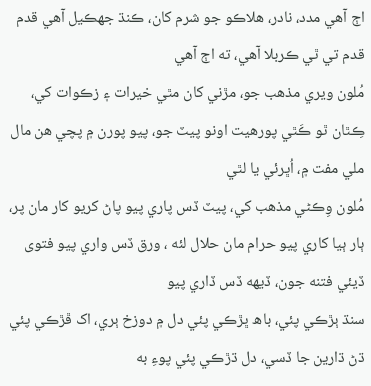اڄ آھي مدد، نادر، ھلاڪو جو شرم کان، ڪنڌ جھڪيل آھي قدم قدم تي ٿي ڪربلا آھي، ته اڄ آھي
مُلون ويري مذھب جو، مڙني کان مٿي خيرات ۽ زڪوات کي، ڪِٿان ٿو ڪَٿي پورھيت اونو پيٽ جو، پيو پورن ۾ پچي ھن مال ملي مفت ۾، اُڀرئي يا لٿي
مُلون وِڪڻي مذھب کي، پيٽ ڏس پاري پيو پاڻ کريو کار مان پر، ٻار ٻيا کاري پيو حرام مان حلال لئه ، ورق ڏس واري پيو فتوى ڏيئي فتنه جون، ڏيھه ڏس ڏاري پيو
سنڌ ٻڙڪي پئي، باھ ڀڙڪي پئي دل ۾ دوزخ ٻري، اک ڦڙڪي پئي ڌڻ ڌارين جا ڏسي، دل ڌڙڪي پئي پوءِ به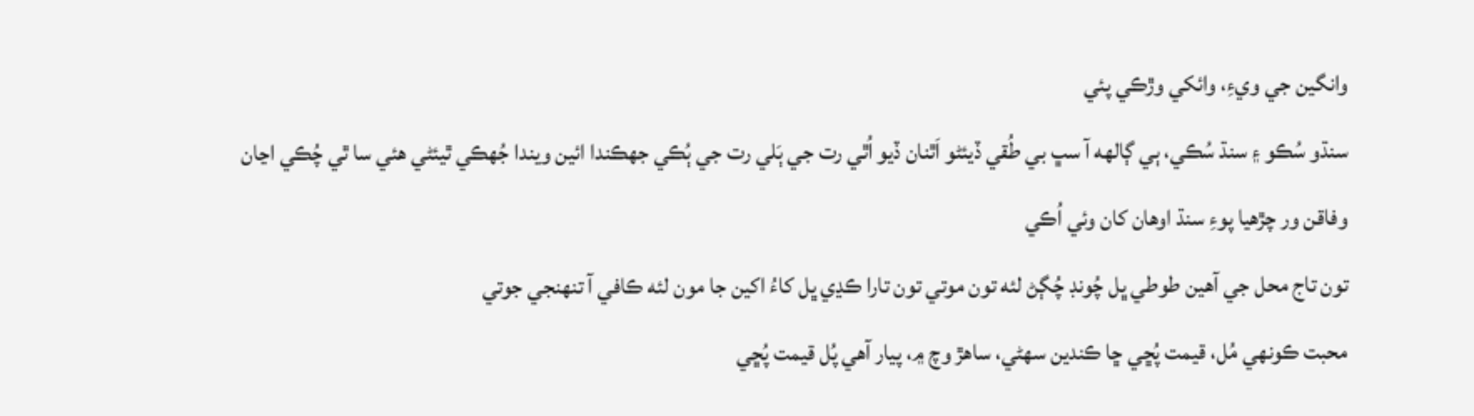وانگين جي ويءِ، وائکي وڙڪي پئي
سنڌو سُڪو ۽ سنڌ سُڪي، ٻي ڳالھه آ سڀ بي طُقي ڏيئڻو اَٿنان ڏيو اُٿي رت جي ٻَلي رت جي ٻُڪي جھڪندا ائين ويندا جُھڪي ٿيئڻي ھئي سا ٿي چُڪي اڃان وفاقن ور چڙھيا پوءِ سنڌ اوھان کان وئي اُڪي
تون تاج محل جي آھين طوطي ڀل چُونڊ چُڳڻ لئه تون موتي تون تارا ڪڍي ڀل کاءُ اکين جا مون لئه ڪافي آ تنھنجي جوتي
محبت ڪونھي مُل، قيمت پُڇي ڇا ڪندين سھڻي، ساھڙ وچ ۾، پيار آھي پُل قيمت پُڇي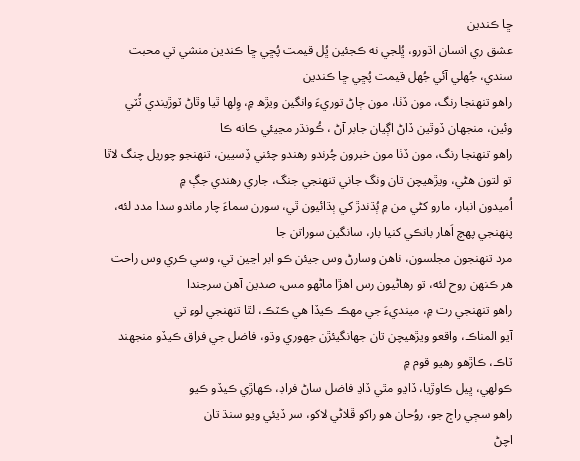ڇا ڪندين
عشق ري انسان اڌورو، ڀُلجي نه ڪجئين ڀُل قيمت پُڇي ڇا ڪندين منشي تي محبت سندي، جُھلي آئي جُھل قيمت پُڇي ڇا ڪندين
راھو تنھنجا رنگ، مون ڏٺا، مون ڄاڻ توريءَ وانگين ويڙھ ۾، وِلھا ٿيا وٿاڻ ٽوڙيندي ٽُٽي وئين، منجھان ڏوٿين ڏاڻ اڳيان جابر آڻ ، ڪُونڌر مڃيئي ڪانه ڪا
راھو تنھنجا رنگ، مون ڏٺا مون خبرون چُرندو رھندو چئني ڏِسيين، تنھنجو چوريل چنگ لاٿا تو لتون ھڻي، ويڙھيچن تان ونگ جاني تنھنجي جنگ، جاري رھندي جڳ ۾
اُميدون انبار، مارو کڻي من ۾ ٻُڌندڙ کي ٻڌائيون ٿي، سورن سماءَ چار ماندو سدا مدد لئه، پنھنجي پھچ اَھار بانڪي کنيا بار، سانگين سوراتن جا
مرد تنھنجون مجلسون، ناھن وسارڻ وس جيئن ڪو ابر اڃين تي، وسي ڪري وس راحت ھر ڪنھن روح لئه، تو رھاڻيون رس اھڙا ماڻھو مس، صدين آھن سرجندا
راھو تنھنجي رت ۾، مينديءَ جي مھڪ ڪيڏا ھي ڪٽڪ، لٿا تنھنجي لوءِ تي
آيو المناڪ، واقعو ويڙھيچن تان جھانگيئڙن جھوري وڌو، فاضل جي فراق ڪيڏو منجھند ٽاڪ، ڪاڙھو رھيو قوم ۾
ڪولھي، ڀيل ڪاوڙيا، ڏاڍو مٿي ڏاڍ فاضل ساڻ فراڊ، ڪھاڙي ڪيڏو ڪيو
راھو سڄي راڄ جو، روُحان ھو راکو ڦلاڻي لاکو، سر ڏيئي ويو سنڌ تان
اچڻ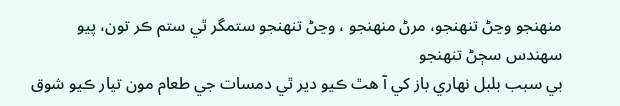منھنجو وڃڻ تنھنجو، مرڻ منھنجو ، وڃڻ تنھنجو ستمگر ٿي ستم ڪر تون، پيو سھندس سڄڻ تنھنجو
بي سبب بلبل نھاري باز کي آ ھٿ ڪيو دير ٿي دمسات جي طعام مون تيار ڪيو شوق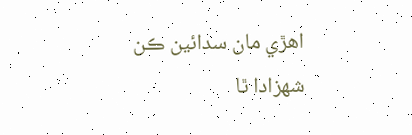اھڙي مان سدائين ڪن شھزادا ٿا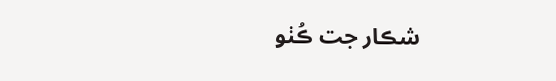شڪار جت ڪُٺو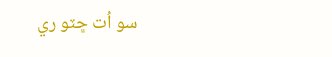سو اُت ڇٽو ري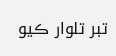تبر تلوار ڪيو